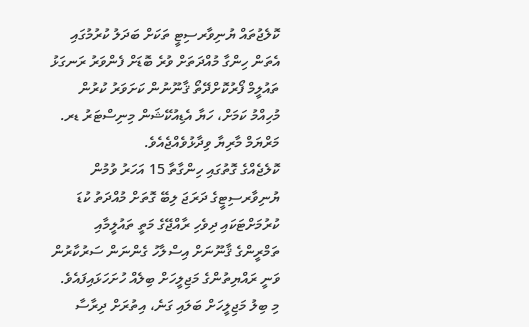ކޮލެޖުތައް ޔުނިވާރސިޓީ ތަކަށް ބަދަލު ކުރުމުގައި އެތަން ހިންގާ މުއްދަތަށް ވުރެ ބޮޑަށް ފެންވަރު ރަނގަޅު ތައުލީމް ފޯރުކޮށްދޭތޯ ޤާނޫނުން ކަށަވަރު ކުރުން މުހިއްމު ކަމަށް، ހަޔާ އެޑިއުކޭޝަން މިނިސްޓަރު ޑރ. މަރްޔަމް މާރިޔާ ވިދާޅުވެއްޖެއެވެ.
ކޮލެޖެއްގެ ގޮތުގައި ހިންގާތާ 15 އަހަރު ވުމުން ޔުނިވާރސިޓީގެ ދަރަޖަ ލިބޭ ގޮތަށް މުއްދަތު ކުޑަ ކުރުމަށްޓަކައި ދިވެހި ރާއްޖޭގެ މަތީ ތައުލީމާއި ތަމްރީންގެ ޤާނޫނަށް އިސްލާހު ގެންނަން ސަރުކާރުން ވަނީ ރައްޔިތުންގެ މަޖިލީހަށް ބިލެއް ހުށަހަޅައިފައެވެ. މި ބިލު މަޖިލީހަށް ބަލައި ގަނެ، އިތުރަށް ދިރާސާ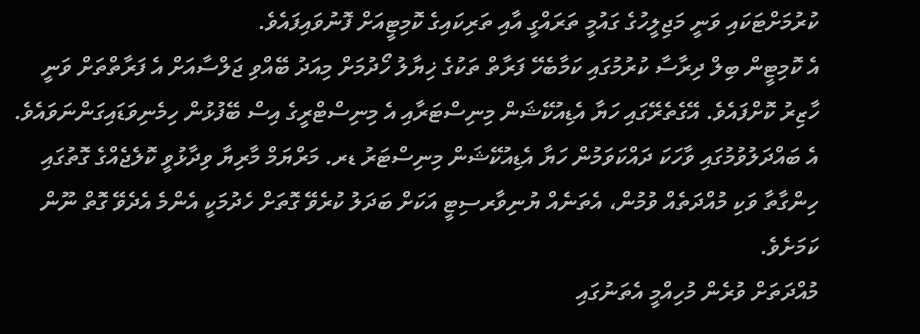ކުރުމަށްޓަކައި ވަނީ މަޖިލީހުގެ ގައުމީ ތަރައްގީ އާއި ތަރިކައިގެ ކޮމިޓީއަށް ފޮނުވައިފައެވެ.
އެ ކޮމިޓީން ބިލް ދިރާސާ ކުރުމުގައި ކަމާބެހޭ ފަރާތް ތަކުގެ ޚިޔާލު ހޯދުމަށް މިއަދު ބޭއްވި ޖަލްސާއަށް އެ ފަރާތްތަށް ވަނީ ހާޒިރު ކޮށްފައެވެ. އޭގެތެރޭގައި ހަޔާ އެޑިއުކޭޝަން މިނިސްޓަރާއި އެ މިނިސްޓްރީގެ އިސް ބޭފުޅުން ހިމެނިވަޑައިގަންނަވައެވެ. އެ ބައްދަލުވުމުގައި ވާހަކަ ދައްކަވަމުން ހަޔާ އެޑިއުކޭޝަން މިނިސްޓަރު ޑރ. މަރްޔަމް މާރިޔާ ވިދާޅުވީ ކޮލެޖެއްގެ ގޮތުގައި ހިންގާތާ ވަކި މުއްދަތެއް ވުމުން، އެތަނެއް ޔުނިވާރސިޓީ އަކަށް ބަދަލު ކުރެވޭ ގޮތަށް ހެދުމަކީ އެންމެ އެދެވޭ ގޮތް ނޫން ކަމަށެވެ.
މުއްދަތަށް ވުރެން މުހިއްމީ އެތަނުގައި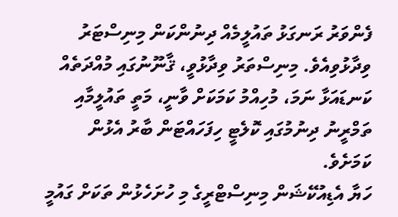ފެންވަރު ރަނގަޅު ތައުލީމެއް ދިނުންކަން މިނިސްޓަރު ވިދާޅުވިއެވެ. މިނިސްތަރު ވިދާޅުވީ، ޤާނޫނުގައި މުއްދަތެއް ކަނޑައަޅާ ނަމަ، މުހިއްމު ކަމަކަށް ވާނީ، މަތީ ތައުލީމާއި ތަމްރީނު ދިނުމުގައި ކޮލެޓީ ހިފަހައްޓަން ބާރު އެޅުން ކަމަށެވެ.
ހަޔާ އެޑިއުކޭޝަން މިނިސްޓްރީގެ މި ހުށަހެޅުން ތަކަށް ގައުމީ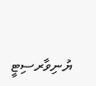ޔުނިވާރސިޓީ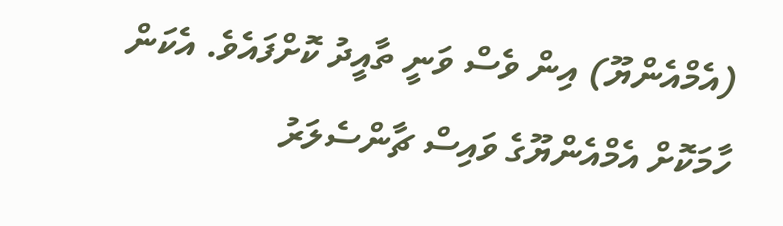(އެމްއެންޔޫ) އިން ވެސް ވަނީ ތާއީދު ކޮށްފައެވެ. އެކަން ހާމަކޮށް އެމްއެންޔޫގެ ވައިސް ޗާންސެލަރު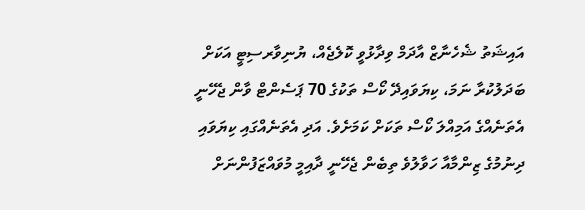އައިޝަތު ޝެހެނާޒް އާދަމް ވިދާޅުވީ ކޮލެޖެއް، ޔުނިވާރސިޓީ އަކަށް ބަދަލުކުރާ ނަމަ، ކިޔަވައިދޭ ކޯސް ތަކުގެ 70 ޕަސެންޓް ވާން ޖެހޭނީ އެތަނެއްގެ އަމިއްލަ ކޯސް ތަކަށް ކަމަށެވެ. އަދި އެތަނެއްގައި ކިޔަވައި ދިނުމުގެ ޒިންމާއާ ހަވާލުވެ ތިބެން ޖެހޭނީ ދާއިމީ މުވައްޒަފުންނަށް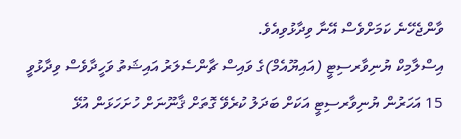ވާންޖެހޭނެ ކަމަށްވެސް އޭނާ ވިދާޅުވިއެވެ.
އިސްލާމިކް ޔުނިވާރސިޓީ (އައިޔޫއެމް)ގެ ވައިސް ޗާންސެލަރު އައިޝަތު ވަހީދާވެސް ވިދާޅުވީ 15 އަހަރުން ޔުނިވާރސިޓީ އަކަށް ބަދަލު ކުރެވޭ ގޮތަށް ޤާނޫނަށް ހުށަހަޅަން އުޅޭ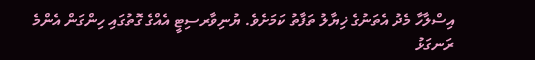އިސްލާހާ މެދު އެތަނުގެ ޚިޔާލު ތަފާތު ކަމަށެވެ. ޔުނިވާރސިޓީ އެއްގެ ގޮތުގައި ހިންގަން އެންމެ ރަނގަޅު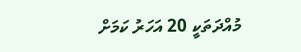މުއްދަތަކީ 20 އަހަރު ކަމަށް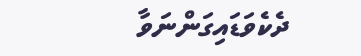ދެކެވަޑައިގަންނަވާ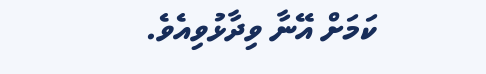ކަމަށް އޭނާ ވިދާޅުވިއެވެ.